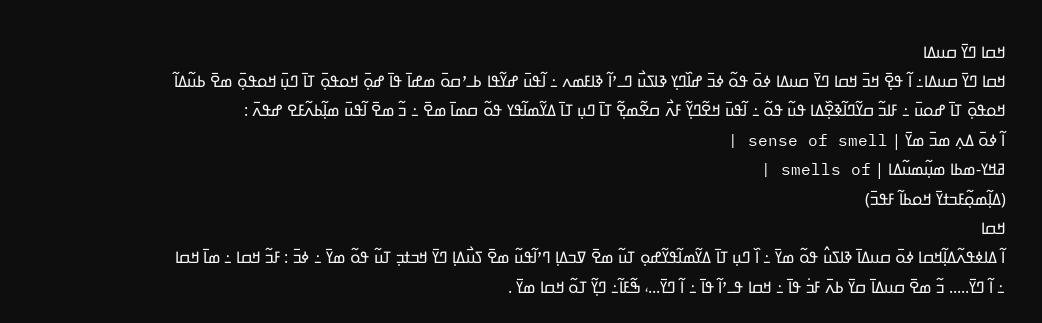ߞߛߊ ߣߌ߫ ߛߎߡߊ
ߞߛߊ ߣߌ߫ ߛߎߡߊ߸ ߊ߬ ߟߐ߲߫ ߞߏ߫ ߞߛߊ ߣߌ߫ ߛߎߡߊ ߦߋ߫ ߟߋ߬ ߦߏ߫ ߝߊ߰ߣߌ߲ ߢߊߖߎ߯ ߣߺߴߊ߬ ߢߊߓߘߍ ߸ ߊ߬ߟߎ߫ ߝߌ߬ߟߊ ߕߺߴߛߋ߫ ߘߝߊ߫ ߟߊ߫ ߝߋ߲߫ ߞߋߟߋ߲߫ ߠߊ߫ ߣߎ߲߫ ߞߋߟߋ߲߫ ߘߐ߫ ߕߎ߬ߡߊ߬ ߞߋߟߋ߲߫ ߠߊ߫ ߝߋߎ߫ ߸ ߓߊߏ߬ ߛߌ߬ߣߊ߬ߢߐ߲߰ߡߊ ߟߎ߬ ߟߋ߬ ߸ ߊ߬ߟߎ߫ ߞߐ߬ߣߌ߲߬ ߓߍ߯ ߛߐ߬ߘߐ߲߬ ߠߊ߫ ߣߎ߲ ߠߊ߫ ߡߌ߬ߘߊ߬ߟߌ ߟߋ߬ ߛߘߊ߫ ߘߐ߫ ߸ ߏ߬ ߘߐ߫ ߊ߬ߟߎ߫ ߘߊ߲߬ߕߍ߬ߓߐ ߝߟߍ߫ :
ߊ߬ ߦߋ߫ ߡߍ߲ ߘߏ߫ ߘߌ߫ | sense of smell |
ߥߞߌ-ߘߕߊ ߘߎ߲߬ߘߎ߬ߡߊ | smells of |
(ߡߊ߲߬ߘߋ߲߬ߓߏߙߌ߫ ߞߋߕߊ߬ ߓߟߏ߫)
ߞߛߊ
ߊ߬ ߡߊߦߟߍ߬ߡߊ߲߬ߞߛߊ ߦߋ߫ ߛߎߡߊ߫ ߢߊߖߎ߮ ߟߋ߬ ߘߌ߫ ߸ ߊ߰ ߣߎ߲ ߠߊ߫ ߡߌ߬ߘߊ߬ߟߌ߬ߝߋ߲ ߠߎ߬ ߘߐ߫ ߜߏߡߊ߲ ߣߴߊ߬ߟߎ߬ ߘߐ߫ ߖߎ߯ߡߊ߲ ߣߌ߫ ߞߏߙߏ߲ ߠߎ߬ ߟߋ߬ ߘߌ߫ ߸ ߦߏ߫ : ߓߏ߬ ߞߛߊ ߸ ߘߊ߫ ߞߛߊ ߸ ߊ߬ ߣߌ߫..... ߏ߬ ߘߐ߫ ߛߎߡߊ߫ ߛߌ߫ ߕߍ߫ ߓߏ߭ ߟߊ߫ ߸ ߞߛߊ ߟߺߴߊ߬ ߟߊ߫ ߸ ߊ߬ ߣߌ߫...، ߒ߬ߓߊ߬߸ ߣߌ߲߬ ߠߋ߬ ߞߛߊ ߘߌ߫ .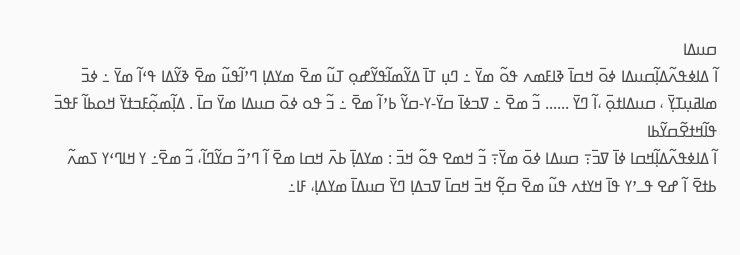ߛߎߡߊ
ߊ߬ ߡߊߦߟߍ߬ߡߊ߲߬ߛߎߡߊ ߦߋ߫ ߞߛߊ߫ ߢߊߓߘߍ ߟߋ߬ ߘߌ߫ ߸ ߣߎ߲ ߠߊ߫ ߡߌ߬ߘߊ߬ߟߌ߬ߝߋ߲ ߠߎ߬ ߘߐ߫ ߘߌߡߊ߲ ߣߴߊ߬ߟߎ߬ ߘߐ߫ ߢߌ߬ߡߊ ߟߵߊ߬ ߘߌ߫ ߸ ߦߏ߫ ߘߊߥߎ߲ߠߌ߲߫ ، ߛߎߡߊߙߋ߲߫ ،ߊ߬ ߣߌ߫ ...... ߏ߬ ߘߐ߫ ߸ ߜߏߦߊ߫ ߛߌ߫-ߌ-ߛߌ߬ ߕߴߊ߬ ߘߐ߫ ߸ ߏ߬ ߟߋ ߦߋ߫ ߛߎߡߊ ߘߌ߫ ߛߊ߫ . ߡߊ߲߬ߘߋ߲߬ߓߏߙߌ߫ ߞߋߕߊ߬ ߓߟߏ߫
ߟߊ߬ߞߙߐ߬ߛߌ߬ߕߊ
ߊ߬ ߡߊߦߟߍ߬ߡߊ߲߬ߞߛߊ ߦߊ߫ ߜߏ߫߹ ߛߎߡߊ ߦߋ߫ ߘߌ߫߹ ߏ߬ ߞߘߐ ߟߋ߬ ߞߏ߫ : ߘߌߡߊ߲߫ ߕߍ߫ ߞߛߊ ߘߐ߫ ߊ߬ ߣߴߏ߬ ߛߌ߬ߣߊ߬، ߏ߬ ߘߐ߫߸ ߌ ߞߊߣߵߌ ߖߘߍ߬ ߕߙߐ߫ ߊ߬ ߝߐ ߟߺߴߌ ߟߊ߫ ߞߌߙߍ ߟߎ߬ ߘߐ߫ ߛߐ߲߬ ߞߏ߫ ߞߛߊ߫ ߜߏߡߊ߲ ߣߌ߫ ߛߎߡߊ߫ ߘߌߡߊ߲، ߓߊ߸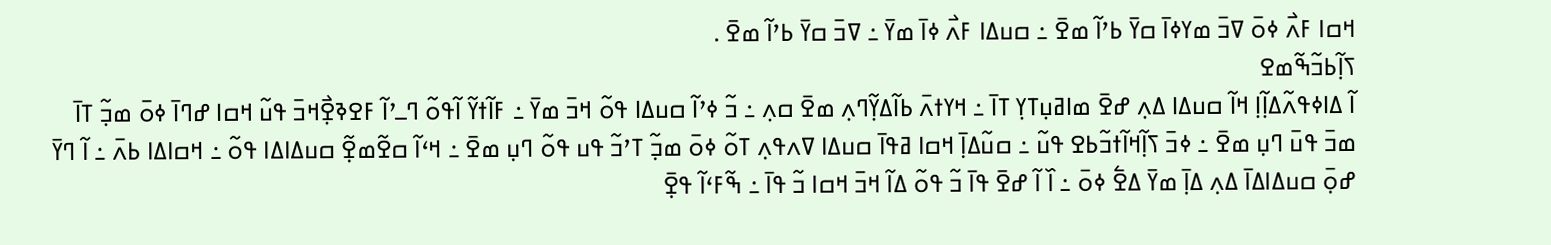ߞߛߊ ߓߍ߯ ߦߋ߫ ߜߏ߫ ߘߌߦߊ߫ ߛߌ߫ ߕߴߊ߬ ߘߐ߫ ߸ ߛߎߡߊ ߓߍ߯ ߦߊ߫ ߘߌ߫ ߸ ߜߏ߫ ߛߌ߫ ߕߴߊ߬ ߘߐ߫ .
ߖߊ߲߬ߕߏ߬ߒ߬ߘߐ
ߊ߬ ߡߊߦߟߍ߬ߡߊ߲߬ߊ߲ ߞߊ߬ ߛߎߡߊ ߡߍ߲ ߝߐ߫ ߘߊߥߎ߲ߠߌ߲ ߠߊ߫ ߸ ߞߌߙߍ߫ ߕߊ߬ߡߌ߲߬ߣߍ߲ ߘߐ߫ ߛߍ߲ ߸ ߏ߬ ߦߴߊ߬ ߛߎߡߊ ߟߋ߬ ߞߏ߫ ߘߌ߫ ߸ ߓߊ߬ߙߌ߬ ߊ߬ߟߋ߬ ߣߺߴߊ߬ ߓߐߢߐ߲߯ߞߏ߫ ߟߎ߬ ߞߛߊ ߝߣߊ߫ ߦߋ߫ ߘߏ߲߬ ߠߊ߫ ߘߏ߫ ߟߎ߫ ߣߎ߲ ߘߐ߫ ߸ ߦߏ߫ ߖߊ߲߬ߞߊ߬ߙߏ߬ߕߐ ߟߎ߬ ߸ ߛߎ߬ߡߊ߲߫ ߞߛߊ ߥߟߊ߫ ߛߎߡߊ ߜߍߟߍ߲ ߠߋ߬ ߦߋ߫ ߘߏ߲߬ ߠߴߏ߬ ߟߎ ߟߋ߬ ߣߎ߲ ߘߐ߫ ߸ ߞߵߊ߬ ߛߐ߬ߘߐ߲߬ ߛߎߡߊߡߊ ߟߋ߬ ߸ ߞߛߊߡߊ ߕߍ߫ ߸ ߊ߬ ߣߌ߫ ߝߋ߲߫ ߛߎߡߊߡߊ߫ ߡߍ߲ ߡߊ߲߫ ߘߌ߫ ߡߐ߱ ߦߋ߫ ߸ ߊ߰ ߊ߬ ߝߐ߫ ߟߊ߫ ߏ߬ ߟߋ߬ ߡߊ߬ ߞߏ߫ ߞߛߊ ߏ߬ ߟߊ߫ ߸ ߒ߬ߓߵߊ߬ ߟߐ߲߫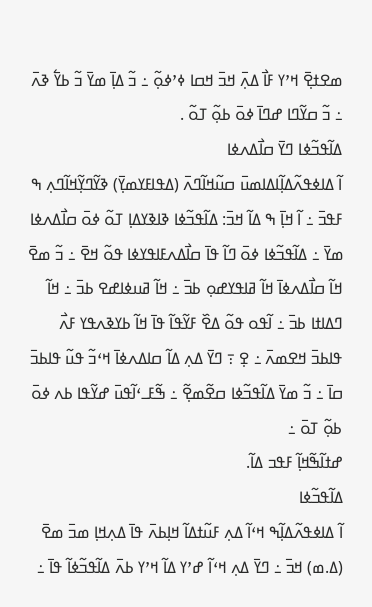ߘߐߙߐ߲߫ ߞߴߌ ߓߊ߯ ߡߍ߲߫ ߞߏ߫ ߞߛߊ ߦߴߦߋ߲߬ ߸ ߏ߬ ߡߊ߲߫ ߘߌ߫ ߏ߬ ߕߌ߱ ߢߍ߫ ߸ ߏ߬ ߛߌ߬ߣߊ ߝߣߊ߫ ߦߋ߫ ߕߋ߲߬ ߠߋ߬ .
ߡߊ߬ߟߏ߬ߦߊ ߣߌ߫ ߛߊ߯ߡߍߦߊ
ߊ߬ ߡߊߦߟߍ߬ߡߊ߲߬ߊߡߊߘߎ߫ ߛߎ߬ߞߊ߬ߣߍ߫ (ߡߟߊߓߌߘߌ߲߫) ߢߌ߬ߣߌ߲߬ߞߊ߬ߣߍ߲ ߒ ߓߟߏ߫ ߸ ߊ߬ ߞߊ߲߫ ߒ ߡߊ߬ ߞߏ߫: ߡߊ߬ߟߏ߬ߦߊ ߢߊߢߌߡߊ߲ ߠߋ߬ ߦߋ߫ ߛߊ߯ߡߍߦߊ ߘߌ߫ ߸ ߡߊ߬ߟߏ߬ߦߊ ߦߋ߫ ߣߊ߬ ߟߊ߫ ߛߊ߯ߡߍߓߊߟߌߦߊ ߟߋ߬ ߞߐ߫ ߸ ߏ߬ ߘߐ߫ ߞߊ߬ ߛߊ߯ߡߍߦߊ߫ ߞߊ߬ ߥߊߟߌߝߋ߲ ߕߏ߫ ߸ ߞߊ߬ ߥߎߦߊߝߐ ߕߏ߫ ߸ ߞߊ߬ ߣߡߊߙߊ ߕߏ߫ ߸ ߊ߬ߟߋ ߟߋ߬ ߡߐ߰ ߓߌ߬ߟߊ߬ ߟߊ߫ ߞߊ߬ ߕߌߢߍߟߌ ߓߍ߯ ߟߊߕߏ߫ ߞߐߘߍ߫ ߸ ߐ߲ ߹ ߣߌ߫ ߡߍ߲ ߡߊ߬ ߛߊߡߍߦߊ߫ ߞߵߏ߬ ߟߎ߬ ߟߊߕߏ߫ ߛߊ߫ ߸ ߏ߬ ߘߌ߫ ߡߊ߬ߟߏ߬ߦߊ ߛߐ߬ߘߐ߲߬ ߸ ߒ߬ߓߺߵߊ߬ߟߎ߫ ߝߌ߬ߟߊ ߕߍ ߦߋ߫ ߕߋ߲߬ ߠߋ߫ ߸
ߝߙߊ߬ߒ߬ߞߊ߲߬ ߓߟߏ ߡߊ߬.
ߡߊ߬ߟߏ߬ߦߊ
ߊ߬ ߡߊߦߟߍ߬ߡߊ߲߬ߒ ߞߵߊ߬ ߡߍ߲ ߓߎ߬ߙߡߊ߬ ߞߊ߲ߕߍ߫ ߟߊ߫ ߡߍ߲ߞߊ߲ ߘߏ߫ ߘߐ߫ (ߡ.ߘ) ߞߏ߫ ߸ ߣߌ߫ ߡߍ߲ ߞߵߊ߬ ߝߴߌ ߡߊ߬ ߞߴߌ ߕߍ߫ ߡߊ߬ߟߏ߬ߦߊ߬ ߟߊ߫ ߸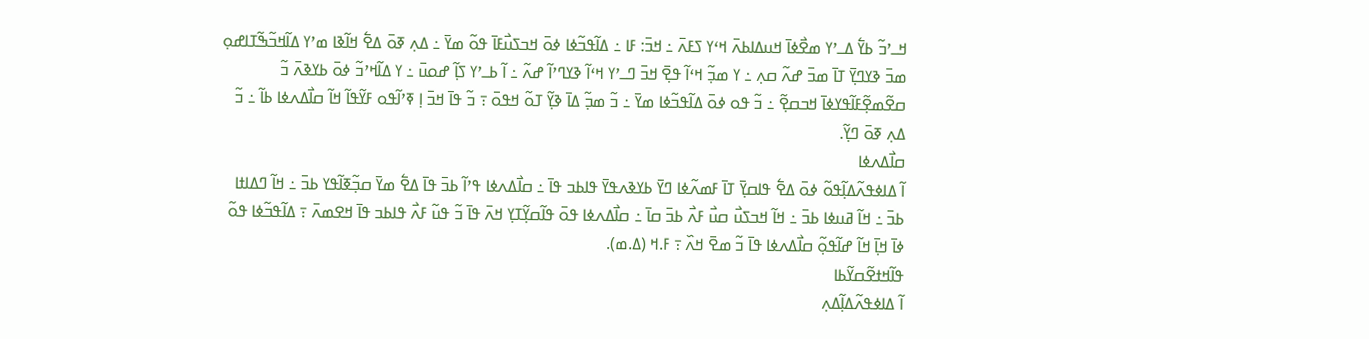ߞߺߴߏ߬ ߕߌ߱ ߡߺߴߌ ߘߐ߯ߦߊ߫ ߞߎߡߊߕߍ߫ ߞߵߌ ߖߓߍ߫ ߸ ߞߏ߫: ߓߊ ߸ ߡߊ߬ߟߏ߬ߦߊ ߦߋ߫ ߞߏߖߎ߯ߓߊ߫ ߟߋ߬ ߘߌ߫ ߸ ߡߍ߲ ߧߋ߫ ߡߐ߱ ߞߊ߬ߢߊ ߘߴߌ ߡߊ߬ߞߏ߬ߒ߬ߠߊߝߋ߲ ߘߏ߫ ߢߌߣߌ߲߫ ߠߊ߫ ߘߏ߫ ߝߍ߬ ߛߍ߲ ߸ ߌ ߘߏ߲߬ ߞߵߊ߬ ߟߐ߲߫ ߞߏ߫ ߣߺߴߌ ߞߵߊ߬ ߢߌߣߴߊ߬ ߝߍ߬ ߸ ߊ߬ ߕߺߴߌ ߖߊ߲߬ ߝߋߎ߫ ߸ ߌ ߡߊ߬ߞߴߏ߬ ߦߋ߫ ߕߌߢߍ߫ ߏ߬ ߛߐ߬ߘߐ߲߬ߓߊ߬ߟߌߦߊ߫ ߞߏߛߐ߲߬ ߸ ߏ߬ ߟߋ ߦߋ߫ ߡߊ߬ߟߏ߬ߦߊ ߘߌ߫ ߸ ߏ߬ ߘߏ߲߬ ߡߊ߫ ߢߌ߲߬ ߠߋ߬ ߞߟߋ߫ ߹ ߏ߬ ߟߊ߫ ߞߏ߫ ߊ߲ ߧߴߊ߬ߟߋ ߓߌ߬ߟߊ߬ ߞߊ߬ ߛߊ߯ߡߍߦߊ ߕߊ߬ ߸ ߏ߬ ߡߍ߲ ߧߋ߫ ߣߌ߲߬.
ߛߊ߯ߡߍߦߊ
ߊ߬ ߡߊߦߟߍ߬ߡߊ߲߬ߟߋ߬ ߦߋ߫ ߡߐ߱ ߟߊߛߌ߲߫ ߠߊ߫ ߓߘߍ߬ߦߊ ߣߌ߫ ߕߌߢߍߟߌ߫ ߟߊߕߏ ߟߊ߫ ߸ ߛߊ߯ߡߍߦߊ ߟߴߊ߬ ߕߏ߫ ߟߊ߫ ߡߐ߱ ߘߌ߫ ߛߏ߲߬ߧߊ߬ߟߌ ߕߏ߫ ߸ ߞߊ߬ ߣߡߊߙߊ ߕߏ߫ ߸ ߞߊ߬ ߥߎߦߊ ߕߏ߫ ߸ ߞߊ߬ ߞߏߖߎ߯ ߛߎ߯ ߓߍ߯ ߕߏ߫ ߛߊ߫ ߸ ߛߊ߯ߡߍߦߊ ߟߋ߫ ߟߊ߬ߛߌ߲߬ߠߌ߲ ߞߍ߫ ߟߊ߫ ߏ߬ ߟߎ߬ ߓߍ߯ ߟߊߕߏ ߟߊ߫ ߞߐߘߍ߫ ߹ ߡߊ߬ߟߏ߬ߦߊ ߟߋ߬ ߦߊ߫ ߞߊ߲߫ ߞߊ߬ ߝߊ߬ߟߋ߲߬ ߛߊ߯ߡߍߦߊ ߟߊ߫ ߏ߬ ߘߐ߫ ߞߍ߰ ߹ ߓ.ߞ (ߡ.ߘ).
ߟߊ߬ߞߙߐ߬ߛߌ߬ߕߊ
ߊ߬ ߡߊߦߟߍ߬ߡߊ߲߬ߡߍ߲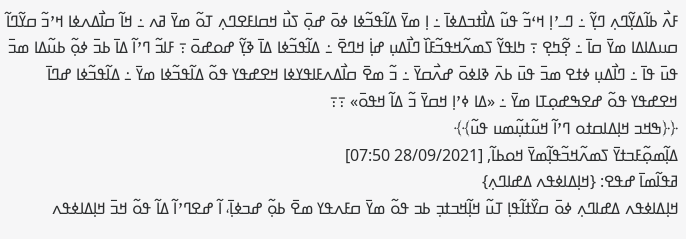ߓߍ߯ ߕߊ߬ߡߌ߲߬ߣߍ߲ ߣߌ߲߬ ߸ ߣߺߴߊ߲ ߞߵߏ߬ ߟߎ߬ ߡߊ߯ߙߏߡߦߊ߫ ߸ ߊ߲ ߘߌ߫ ߡߊ߬ߟߏ߬ߦߊ ߦߋ߫ ߝߋ߲߫ ߖߎ߯ ߞߛߊߓߐߣߍ߲ ߠߋ߬ ߘߌ߫ ߥߍ ߸ ߞߊ߬ ߛߊ߯ߡߍߦߊ ߞߴߏ߬ ߛߌ߬ߣߊ߬ ߛߎߡߊߡߊ ߘߌ߫ ߛߊ߫ ߸ ߐ߲߬ߤߐ߲ ߹ ߤߊߟߌ߬ ߖߘߍ߬ߞߟߏ߬ߓߊ߰ ߣߊ߯ߡߎ߲ ߝߊ߲߭ ߞߣߐ߫ ߸ ߡߊ߬ߟߏ߬ߦߊ ߡߊ߫ ߢߌ߲߬ ߝߋߝߋ߫ ߹ ߓߊߏ߬ ߣߴߊ߬ ߡߊ߫ ߕߏ߫ ߦߋ߲߬ ߕߎ߬ߡߊ ߘߏ߫ ߟߎ߫ ߟߊ߫ ߸ ߣߊ߯ߡߎ߲ ߦߙߐ ߘߏ߫ ߟߎ߫ ߕߍ߫ ߢߊߦߋ߫ ߝߍ߯ߛߌ߫ ߸ ߏ߬ ߘߐ߫ ߛߊ߯ߡߍߓߊߟߌߦߊ ߞߐߝߟߌ ߟߋ߬ ߡߊ߬ߟߏ߬ߦߊ ߘߌ߫ ߸ ߡߊ߬ߟߏ߬ߦߊ ߝߣߊ߫ ߞߐߝߟߌ ߟߋ߬ ߝߐߒߝߋ߲ߠߊ ߘߌ߫ ߸ «ߡߊ ߦߴߊ߲ ߞߛߌ߫ ߏ߬ ߡߊ߬ ߞߟߋ߫» ߹߹
﴿﴿ߒߞߏ ߞߊ߲ߡߊߛߙߋ ߣߴߊ߬ ߞߎ߬ߙߎ߲߬ߘߎ ߟߎ߬﴾﴾
ߡߊ߲߬ߘߋ߲߬ߓߏߙߌ߫ ߖߘߍ߬ߞߏ߬ߟߊ߲߬ߘߌ߫ ߞߋߕߊ߬, [28/09/2021 07:50]
ߥߟߊ߬ߘߊ߫ ߝߟߐ: {ߞߊ߲ߡߊߦߟߍ ߡߝߊߣߍ߲}
ߞߊ߲ߡߊߦߟߍ ߡߝߊߣߍ߲ ߦߋ߫ ߛߌ߰ߙߊ߬ߟߊ߲ ߠߎ߬ ߞߊ߲߬ߞߏߙߏ߲ ߕߏ ߟߋ߬ ߘߌ߫ ߛߓߍߟߌ ߘߐ߫ ߕߋ߲߬ ߝߏߦߊ߲߫، ߊ߬ ߝߐߣߴߊ߬ ߡߊ߬ ߟߋ߬ ߞߏ߫ ߞߊ߲ߡߊߦߟߍ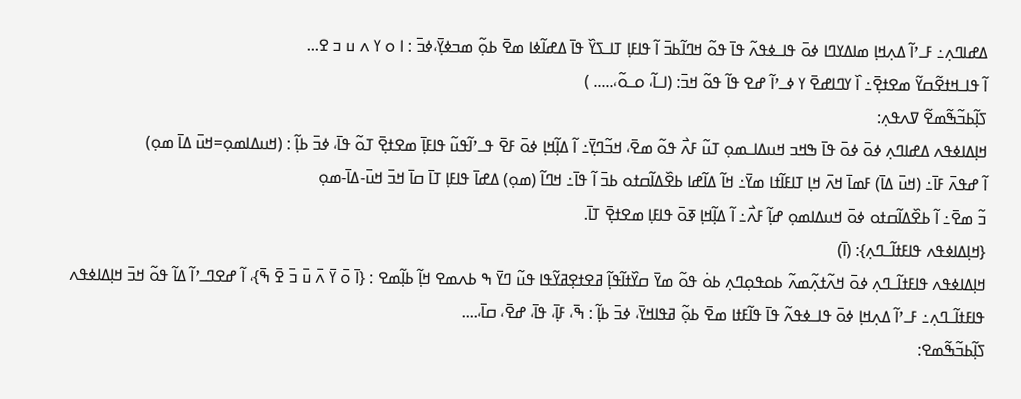ߡߝߊߣߍ߲߸ ߓߺߴߊ߬ ߡߍ߲ߞߊ߲ ߘߊߡߌߣߊ ߦߋ߫ ߟߊߺߦߟߍ߬ ߟߊ߫ ߟߋ߬ ߞߣߊ߬ߕߏ߫ ߊ߬ ߟߊߓߊ߲ ߠߊߺߖߌ߰ ߟߊ߫ ߡߝߊ߬ߦߊ ߘߐ߫ ߕߋ߲߬ ߘߏߦߌ߲߫،ߦߏ߫ : ߊ ߋ ߌ ߍ ߎ ߏ ߐ...
ߊ߬ ߟߊߺߞߙߐ߬ߛߌ߬ ߘߐߙߐ߲߫߸ ߊ߰ ߌߣߊߝߐ߫ ߌ ߦߺߴߊ߬ ߝߐ ߟߊ߬ ߟߋ߬ ߞߏ߫: (ߊߺߊ߬، ߋߺߋ߬،..... )
ߖߊ߲߬ߕߏ߬ߒ߬ߘߐ߬ ߜߍߟߍ߲:
ߞߊ߲ߡߊߦߟߍ ߡߝߊߣߍ߲ ߦߋ߫ ߦߋ߫ ߟߊ߫ ߒߞߏ ߞߎߡߊߺߘߋ߲ ߠߎ߬ ߓߍ߯ ߟߋ߬ ߘߐ߫، ߞߏ߬ߣߌ߲߫߸ ߊ߬ ߡߊ߲߬ߞߊ߲ ߦߋ߫ ߓߐ߫ ߟߺߴߊ߬ߟߎ߬ ߟߊߓߊ߲߫ ߘߐߙߐ߲߫ ߠߋ߬ ߟߊ߫، ߦߏ߫ ߕߊ߲߬ : (ߞߎߡߊߘߋ߲=ߞߎ߫ ߡߊ߫ ߘߋ߲)
ߊ߬ ߝߟߍ߫ ߓߊ߫߸ (ߞߎ߫ ߡߊ߫) ߓߘߊ߫ ߞߍ߫ ߞߊ߲ ߠߊߓߊ߬ߙߊ ߘߌ߫߸ ߞߊ߬ ߡߊ߬ߝߊ ߕߐ߰ߡߊ߬ߛߙߋ ߕߏ߫ ߊ߬ ߟߊ߫߸ ߞߣߊ߬ (ߘߋ߲) ߡߝߊ߫ ߟߊߓߊ߲ ߠߊ߫ ߛߊ߫ ߞߏ߫ ߞߎ߫-ߡߊ߫-ߘߋ߲
ߏ߬ ߘߐ߫߸ ߊ߬ ߕߐ߰ߡߊ߬ߛߙߋ ߦߋ߫ ߞߎߡߊߘߋ߲ ߝߊ߲߬ ߓߍ߯߸ ߊ߬ ߡߊ߲߬ߞߊ߲ ߧߋ߫ ߟߊߓߊ߲ ߘߐߙߐ߲߫ ߠߊ߫.
{ߞߊ߲ߡߊߦߟߍ ߟߊߓߙߊ߬ߺߣߍ߲}: (ߊ߫)
ߞߊ߲ߡߊߦߟߍ ߟߊߓߙߊ߬ߺߣߍ߲ ߦߋ߫ ߞߍ߬ߙߍ߲߬ߘߍ߬ ߕߋߟߋ߲ߣߍ߲ ߕߋ߭ ߟߋ߬ ߘߌ߫ ߛߌ߰ߙߊ߬ߟߊ߲߬ ߥߐߙߐ߲ߥߌ߬ߟߊ ߟߎ߬ ߣߌ߫ ߒ ߕߍߘߐ ߞߊ߲߬ ߕߊ߲߬ߘߐ : {ߊ߫ ߋ߫ ߌ߫ ߍ߫ ߎ߫ ߏ߫ ߐ߫ ߒ߫}، ߊ߬ ߝߐߣߺߴߊ߬ ߡߊ߬ ߟߋ߬ ߞߏ߫ ߞߊ߲ߡߊߦߟߍ ߟߊߓߙߊ߬ߺߣߍ߲߸ ߓߺߴߊ߬ ߡߍ߲ߞߊ߲ ߦߋ߫ ߟߊߺߦߟߍ߬ ߟߊ߫ ߟߊ߬ߓߙߊ ߘߐ߫ ߕߋ߲߬ ߥߟߊߞߌ߫، ߦߏ߫ ߕߊ߲߬ : ߒ߫، ߓߊ߲߫، ߟߊ߫، ߝߐ߫، ߛߊ߫،....
ߖߊ߲߬ߕߏ߬ߒ߬ߘߐ: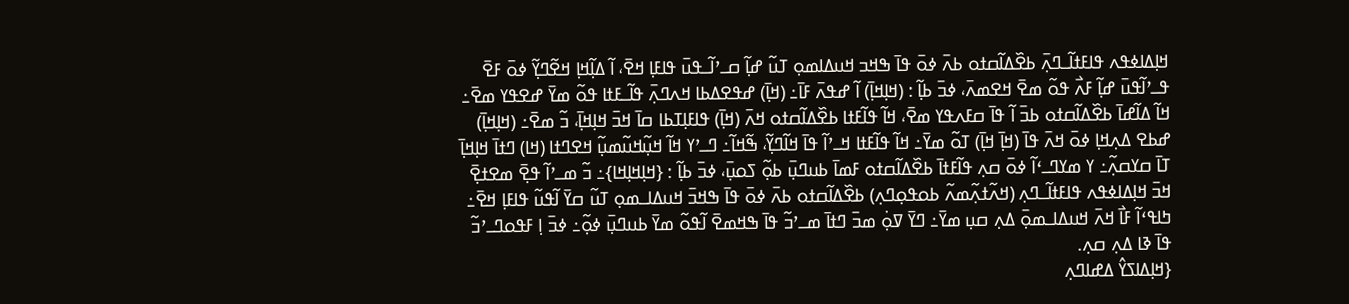ߞߊ߲ߡߊߦߟߍ ߟߊߓߙߊ߬ߺߣߍ߲߫ ߕߐ߰ߡߊ߬ߛߙߋ ߕߍ߫ ߦߋ߫ ߟߊ߫ ߒߞߏ ߞߎߡߊߘߋ߲ ߠߎ߬ ߝߊ߲߬ ߛߺߴߊ߬ߺߟߎ߫ ߟߊߓߊ߲ ߞߐ߫، ߊ߬ ߡߊ߲߬ߞߊ߲ ߞߐ߬ߣߌ߲߬ ߦߋ߫ ߓߐ߫ ߟߺߴߊ߬ߟߎ߫ ߝߊ߲߬ ߓߍ߯ ߟߋ߬ ߘߐ߫ ߞߐߘߍ߫، ߦߏ߫ ߕߊ߲߬ : (ߞߊ߲ߞߊ߲߫) ߊ߬ ߝߟߍ߫ ߓߊ߫߸ (ߞߊ߲߫) ߝߟߐߡߕߊ ߞߍߣߍ߲߫ ߟߊ߬ߺߓߙߊ ߟߋ߬ ߘߌ߫ ߝߐߟߌ ߘߐ߫߸ ߞߊ߬ ߡߊ߬ߝߊ߫ ߕߐ߰ߡߊ߬ߛߙߋ ߕߏ߫ ߊ߬ ߟߊ߫ ߛߓߍߟߌ ߘߐ߫، ߞߊ߬ ߟߊ߬ߓߙߊ ߕߐ߰ߡߊ߬ߛߙߋ ߞߍ߫ (ߞߊ߲߫) ߟߊߓߊ߲ߠߕߊ ߛߊ߫ ߞߏ߫ ߞߊ߲ߞߊ߲߫، ߏ߬ ߘߐ߫߸ (ߞߊ߲ߞߊ߲߫) ߝߕߐ ߡߍ߲ߞߊ߲ ߦߋ߫ ߞߍ߫ ߟߊ߫ (ߞߊ߲߫ ߞߊ߲߫) ߠߋ߬ ߘߌ߫߸ ߞߊ߬ ߟߊ߬ߓߙߊ ߞߺߴߊ߬ ߟߊ߫ ߞߊ߬ߣߌ߲߬، ߒ߬ߞߊ߬߸ ߣߺߴߌ ߞߊ߬ ߞߎ߲߬ߞߎ߬ߘߎ߲߬ ߞߐߣߙߊ (ߞߊ) ߣߙߊ߫ ߞߊ߲ߞߊ߲߫ ߠߊ߫ ߛߌߛߍ߲߬߸ ߌ ߘߌߣߺߵߊ߬ ߦߋ߫ ߛߍ߲ ߟߊ߬ߓߙߊ߫ ߕߐ߰ߡߊ߬ߛߙߋ ߓߘߊ߫ ߕߎߣߎ߲߫ ߕߋ߲߬ ߖߋߎ߲߫، ߦߏ߫ ߕߊ߲߬ : {ߞߊ߲ߞߊ߲ߞߊ}߸ ߏ߬ ߘߺߴߊ߬ ߟߐ߲߫ ߘߐߙߐ߲߫ ߞߏ߫ ߞߊ߲ߡߊߦߟߍ ߟߊߓߙߊ߬ߺߣߍ߲ (ߞߍ߬ߙߍ߲߬ߘߍ߬ ߕߋߟߋ߲ߣߍ߲) ߕߐ߰ߡߊ߬ߛߙߋ ߕߍ߫ ߦߋ߫ ߟߊ߫ ߒߞߏ߫ ߞߎߡߊߺߘߋ߲ ߠߎ߬ ߛߌ߫ ߊ߬ߟߎ߬ ߟߊߓߊ߲ ߞߐ߫߸ ߤߊߟߵߊ߬ ߓߊ߯ ߞߍ߫ ߞߎߡߊߺߘߋ߲߫ ߡߍ߲ ߛߎ߲ ߘߌ߫߸ ߣߌ߫ ߜߋ߲߭ ߘߏ߫ ߣߙߊ߫ ߘߺߴߏ߬ ߟߊ߫ ߒߞߘߐ߫ ߊ߬ߟߋ߬ ߘߌ߫ ߕߎߣߎ߲߫ ߦߋ߲߬߸ ߦߏ߫ ߊ߲ ߓߟߋߣߺߴߏ߬ ߟߊ߫ ߢߊ ߡߍ߲ ߛߍ߲.
{ߞߊ߲ߡߊߖߌ߮ ߡߝߊߣߍ߲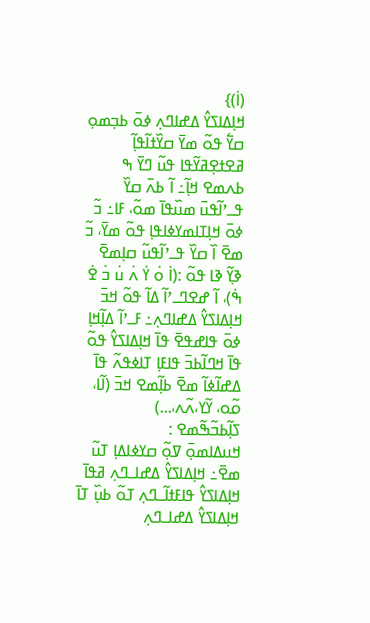(ߊ߭)}
ߞߊ߲ߡߊߖߌ߮ ߡߝߊߣߍ߲ ߦߋ߫ ߕߏ߲ߘߋ߲ ߛߌ߱ ߟߋ߬ ߘߌ߫ ߛߌ߰ߙߊ߬ߟߊ߲߬ ߥߐߙߐ߲ߥߌ߬ߟߊ ߟߎ߬ ߣߌ߫ ߒ ߕߍߘߐ ߞߊ߲߬߸ ߊ߬ ߕߍ߫ ߛߌ߰ ߟߺߴߊ߬ߟߎ߫ ߘߎ߰ߟߊ߫ ߘߋ߬، ߓߊ߸ ߏ߬ ߦߋ߫ ߞߊ߲ߠߊߘߌߦߊߟߊ߲ ߟߋ߬ ߘߌ߫، ߏ߬ ߘߐ߫ ߊ߰ ߛߌ߰ ߟߺߴߊ߬ߟߎ߬ ߛߊ߲ߘߐ߫ ߢߌ߲߬ ߢߊ ߟߋ߬ :(ߊ߭ ߋ߭ ߌ߭ ߍ߭ ߎ߭ ߏ߭ ߐ߭ ߒ߭)، ߊ߬ ߝߐߣߺߴߊ߬ ߡߊ߬ ߟߋ߬ ߞߏ߫ ߞߊ߲ߡߊߖߌ߮ ߡߝߊߣߍ߲߸ ߓߺߴߊ߬ ߡߊ߲߬ߞߊ߲ ߦߋ߫ ߟߊߝߟߐ߫ ߟߊ߫ ߞߊ߲ߡߊߖߌ߮ ߟߋ߬ ߟߊ߫ ߞߣߊ߬ߕߏ߫ ߟߊߓߊ߲ ߠߊߦߟߍ߬ ߟߊ߫ ߡߝߊ߬ߦߊ߬ ߘߐ߫ ߕߊ߲߬ߘߐ ߞߏ߫ (ߊ߬ߊ، ߋ߬ߋ، ߌ߬ߌ،ߍ߬ߍ،...)
ߖߊ߲߬ߕߏ߬ߒ߬ߘߐ :
ߞߎߡߊߘߋ߲߫ ߜߋ߲߬ ߛߌߦߊߡߊ߲ ߠߎ߬ ߘߐ߫߸ ߞߊ߲ߡߊߖߌ߮ ߡߝߊߺߣߍ߲ ߥߟߊ߫ ߞߊ߲ߡߊߖߌ߮ ߟߊߓߙߊ߬ߺߣߍ߲ ߠߋ߬ ߕߎ߲߰ ߠߊ߫ ߞߊ߲ߡߊߖߌ߮ ߡߝߊߺߣߍ߲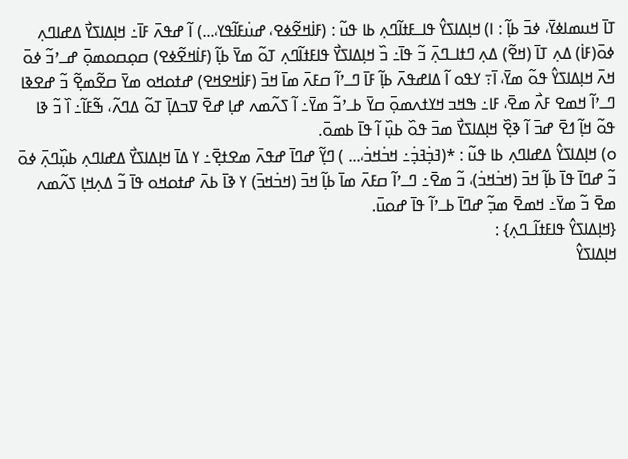ߠߊ߫ ߞߎߘߊߦߌ߫، ߦߏ߫ ߕߊ߲߬ : ߊ) ߞߊ߲ߡߊߖߌ߮ ߟߊߺߓߙߊ߬ߣߍ߲ ߕߊ ߟߎ߬ : (ߓߊ߭ߞߐ߬ߦߐ، ߝߎ߭ߓߊ߬ߟߌ،...) ߊ߬ ߝߟߍ߫ ߓߊ߫߸ ߞߊ߲ߡߊߖߌ߯ ߡߝߊߣߍ߲ ߦߋ߫(ߓߊ߭) ߡߍ߲ ߠߊ߫ (ߞߐ߬) ߡߍ߲ ߣߙߊߺߣߍ߲߫ ߏ߬ ߟߊ߫߸ ߏ߰ ߞߊ߲ߡߊߖߌ߯ ߟߊߓߙߊ߬ߣߍ߲ ߠߋ߬ ߘߌ߫ ߕߊ߲߬ (ߓߊ߭ߞߐ߬ߦߐ) ߛߋ߲ߛߋߘߋ߲߫ ߝߺߴߏ߬ ߦߋ߫ ߞߍ߫ ߞߊ߲ߡߊߖߌ߮ ߟߋ߬ ߘߌ߫، ߊ߫߹ ߌߟߋ ߊ߬ ߡߊߝߟߍ߫ ߕߊ߲߬ ߓߊ߫ ߣߺߴߊ߬ ߛߓߍ߫ ߘߊ߫ ߞߏ߫ (ߓߊ߭ߞߐߞߐ) ߝߙߋߞߋ ߘߌ߫ ߛߐ߬ߘߐ߲߬ ߏ߬ ߝߐߢߊ ߣߺߴߊ߬ ߞߘߐ ߓߍ߯ ߘߐ߫، ߓߊ߸ ߒߞߏ ߞߌߙߍߘߋ߲߫ ߛߌ߫ ߕߺߴߏ߬ ߘߌ߫߸ ߊ߬ ߖߍ߬ߘߍ ߝߊ߲ ߝߐ߫ ߜߏߡߊ߲߫ ߠߋ߬ ߡߣߍ߬، ߒ߬ߓߊ߬߸ ߊ߰ ߏ߬ ߢߊ ߟߋ߬ ߞߊ߲߬ ߗߐ߫ ߝߏ߫ ߊ߬ ߢߐ߲߰ ߞߊ߲ߡߊߖߌ߯ ߘߏ߫ ߟߋ߰ ߕߎ߲߰ ߊ߬ ߟߊ߫ ߕߘߋ߫.
ߋ) ߞߊ߲ߡߊߖߌ߮ ߡߝߊߣߍ߲ ߕߊ ߟߎ߬ : *(ߔߏ߲߭ߔߏ߲߭߸ ߞߏ߭ߞߏ߭،... ) ߣߌ߲߬ ߝߣߊ߫ ߝߟߍ߫ ߘߐߙߐ߲߫߸ ߌ ߡߊ߫ ߞߊ߲ߡߊߖߌ߯ ߡߝߊߣߍ߲ ߕߎ߲߰ߣߍ߲߫ ߦߋ߫ ߏ߬ ߝߣߊ߫ ߟߊ߫ ߕߊ߲߬ ߞߏ߫ (ߞߏ߭ߞߏ߭)، ߏ߬ ߘߐ߫߸ ߣߺߴߊ߬ ߛߓߍ߫ ߘߊ߫ ߕߊ߲߬ ߞߏ߫ (ߞߏ߭ߞߏ߫) ߌ ߢߊ߫ ߕߍ߫ ߝߙߋߞߋ ߟߊ߫ ߏ߬ ߡߍ߲ߞߊ߲ ߖߍ߬ߘߍ ߘߐ߫ ߏ߬ ߘߌ߫߸ ߞߘߐ߫ ߘߏ߲߬ ߝߣߊ߫ ߕߺߴߊ߬ ߟߊ߫ ߝߋߎ߫.
{ߞߊ߲ߡߊߖߌ߮ ߟߊߓߙߊ߬ߺߣߍ߲} :
ߞߊ߲ߡߊߖߌ߮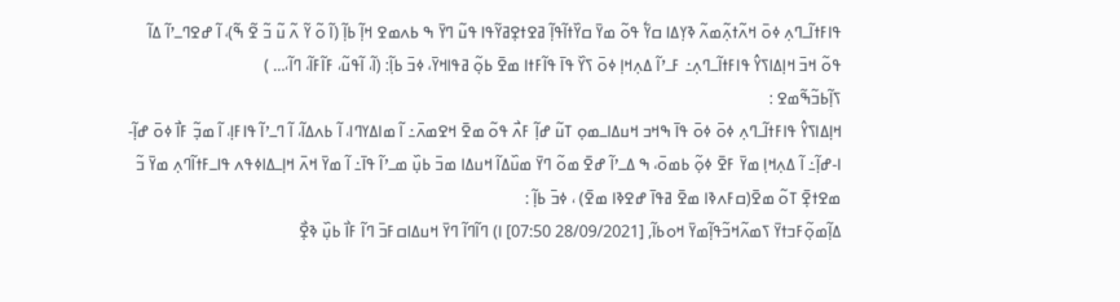ߟߊߓߙߊ߬ߺߣߍ߲ ߦߋ߫ ߞߍ߬ߙߍ߲߬ߘߍ߬ ߢߌ߲ߡߊ ߛߌ߱ ߟߋ߬ ߘߌ߫ ߛߌ߰ߙߊ߬ߟߊ߲߬ ߥߐߙߐ߲ߥߌ߬ߟߊ ߟߎ߬ ߣߌ߫ ߒ ߕߍߘߐ ߞߊ߲߬ ߕߊ߲߬ (ߊ߬ ߋ߬ ߌ߬ ߍ߬ ߎ߬ ߏ߬ ߐ߬ ߒ߬)، ߊ߬ ߝߐߣߺߴߊ߬ ߡߊ߬ ߟߋ߬ ߞߏ߫ ߞߊ߲ߡߊߖߌ߮ ߟߊߓߙߊ߬ߺߣߍ߲߸ ߓߺߴߊ߬ ߡߍ߲ߞߊ߲ ߦߋ߫ ߖߌ߰ ߟߊ߫ ߟߊ߬ߓߙߊ ߘߐ߫ ߕߋ߲߬ ߥߟߊߞߌ߫، ߦߏ߫ ߕߊ߲߬: (ߊ߬، ߊ߬ߟߎ߬، ߓߊ߬ߓߊ߬، ߣߊ߬،... )
ߖߊ߲߬ߕߏ߬ߒ߬ߘߐ :
ߞߊ߲ߡߊߖߌ߮ ߟߊߓߙߊ߬ߺߣߍ߲ ߦߋ߫ ߦߋ߫ ߟߊ߫ ߒߞߏ ߞߎߡߊߺߘߋ߲ ߠߎ߬ ߝߊ߲߬ ߓߍ߯ ߟߋ߬ ߘߐ߫ ߞߐߘߍ߫߸ ߊ߬ ߘߊߡߌߣߊ، ߊ߬ ߕߍߡߊ߬، ߊ߬ ߣߺߴߊ߬ ߟߊߓߊ߲، ߊ߬ ߘߏ߲߬ ߓߊ߯ ߦߋ߫ ߝߊ߲߬-ߊ-ߝߊ߲߬߸ ߊ߬ ߡߍ߲ߞߊ߲ ߘߌ߫ ߓߐ߫ ߦߋ߲߬ ߕߘߋ߫، ߒ ߡߺߴߊ߬ ߝߐ߫ ߘߋ߬ ߣߌ߫ ߘߎ߰ߡߊ߬ ߞߎߡߊ ߘߏ߫ ߕߎ߲߰ ߘߺߴߊ߬ ߟߊ߫߸ ߊ߬ ߘߌ߫ ߞߍ߫ ߞߊ߲ߺߡߊߦߟߍ ߟߊߺߓߙߊ߬ߣߍ߲ ߘߌ߫ ߏ߬ ߘߐߙߐ߲߫ ߠߋ߬ ߘߐ߫(ߛߓߍߢߊ ߘߐ߫ ߥߟߊ߫ ߝߐߢߊ ߘߐ߫) ، ߦߏ߫ ߕߊ߲߬ :
ߡߊ߲߬ߘߋ߲߬ߓߏߙߌ߫ ߖߘߍ߬ߞߏ߬ߟߊ߲߬ߘߌ߫ ߞߋߕߊ߬, [28/09/2021 07:50] ߊ) ߣߊ߬ߣߊ߬ ߣߌ߫ ߞߎߡߊߛߓߏ߫ ߣߊ߬ ߓߊ߯ ߕߎ߲߰ ߢߐ߲߯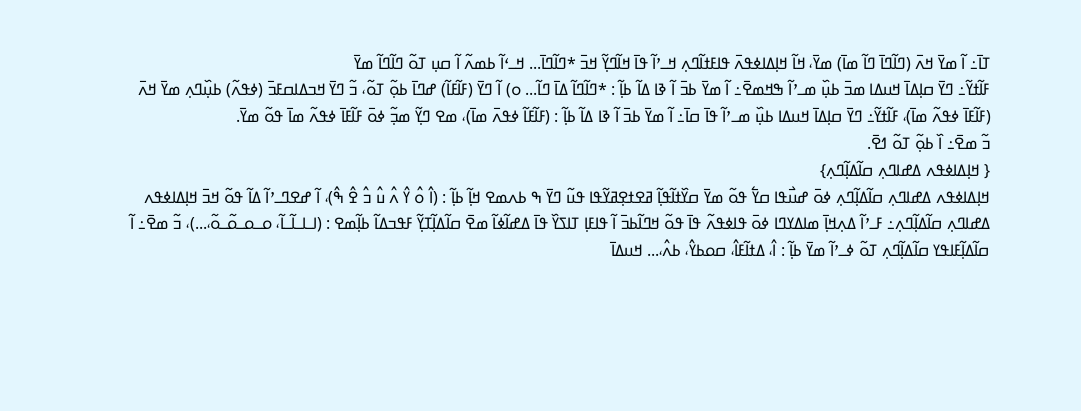ߠߊ߫߸ ߊ߬ ߘߌ߫ ߞߍ߫ (ߣߊ߬ߣߊ߫ ߣߊ߬ ߘߊ߫) ߘߌ߫، ߞߊ߬ ߞߊ߲ߡߊߦߟߍ߫ ߟߊߓߙߊ߬ߣߍ߲ ߞߺߴߊ߬ ߟߊ߫ ߞߊ߬ߣߌ߲߬ ߞߏ߫ *ߣߊ߬ߣߊ߫... ߞߺߵߊ߬ ߕߘߍ߬ ߊ߬ ߛߎ߲ ߠߋ߬ ߣߊ߬ߣߊ߬ ߘߌ߫
ߓߊ߬ߙߌ߬߸ ߣߌ߫ ߛߊ߲ߡߊ߫ ߞߎߡߊ ߘߏ߫ ߕߎ߲߰ ߘߺߴߊ߬ ߒߞߘߐ߫߸ ߊ߬ ߘߌ߫ ߕߏ߫ ߊ߬ ߢߊ ߡߊ߬ ߕߊ߲߬ : *ߣߊ߬ߣߊ߬ ߡߊ߫ ߣߊ߬... ߋ) ߊ߬ ߣߌ߫ (ߓߊ߬ߓߊ߬) ߝߣߊ߫ ߕߋ߲߬ ߠߋ߬، ߏ߬ ߣߌ߫ ߞߏߡߊߛߓߏ߫ (ߦߟߍ߬) ߕߎ߲߰ߣߍ߲ ߘߌ߫ ߞߍ߫ (ߓߊ߬ߓߊ߫ ߦߟߍ߬ ߘߊ߫)، ߓߊ߬ߙߌ߬߸ ߣߌ߫ ߛߊ߲ߡߊ߫ ߞߎߡߊ ߕߎ߲߰ ߘߺߴߊ߬ ߟߊ߫ ߛߊ߫߸ ߊ߬ ߘߌ߫ ߕߏ߫ ߊ߬ ߢߊ ߡߊ߬ ߕߊ߲߬ : (ߓߊ߬ߓߊ߬ ߦߟߍ߫ ߘߊ߫)، ߘߐ ߣߌ߲߬ ߘߏ߲߬ ߦߋ߫ ߓߊ߬ߓߊ߫ ߦߟߍ߬ ߘߊ߫ ߟߋ߬ ߘߌ߫.
ߏ߬ ߘߐ߫߸ ߊ߰ ߕߋ߲߬ ߠߋ߬ ߗߐ߫.
{ ߞߊ߲ߡߊߦߟߍ ߡߝߊߣߍ߲ ߛߊ߬ߡߊ߲߬ߣߍ߲}
ߞߊ߲ߡߊߦߟߍ ߡߝߊߣߍ߲ ߛߊ߬ߡߊ߲߬ߣߍ߲ ߦߋ߫ ߝߎ߯ߟߊ ߛߌ߱ ߟߋ߬ ߘߌ߫ ߛߌ߰ߙߊ߬ߟߊ߲߬ ߥߐߙߐ߲ߥߌ߬ߟߊ ߟߎ߬ ߣߌ߫ ߒ ߕߍߘߐ ߞߊ߲߬ ߕߊ߲߬ : (ߊ߮ ߋ߮ ߌ߮ ߍ߮ ߎ߮ ߏ߮ ߐ߮ ߒ߮)، ߊ߬ ߝߐߣߺߴߊ߬ ߡߊ߬ ߟߋ߬ ߞߏ߫ ߞߊ߲ߡߊߦߟߍ ߡߝߊߣߍ߲ ߛߊ߬ߡߊ߲߬ߣߍ߲߸ ߓߺߴߊ߬ ߡߍ߲ߞߊ߲߫ ߘߊߡߌߣߊ ߦߋ߫ ߟߊߦߟߍ߬ ߟߊ߫ ߟߋ߬ ߞߣߊ߬ߕߏ߫ ߊ߬ ߟߊߓߊ߲ ߠߊߖߌ߰ ߟߊ߫ ߡߝߊ߬ߦߊ߬ ߘߐ߫ ߛߊ߬ߡߊ߲߬ߠߌ߲߬ ߓߟߏߡߊ߬ ߕߊ߲߬ߘߐ : (ߊߺߊߺߊ߬ߺߊ߬، ߋߺߋߺߋ߬ߺߋ߬،...)، ߏ߬ ߘߐ߫߸ ߊ߬ ߛߊ߬ߡߊ߲߬ߓߊߟߌ ߛߊ߬ߡߊ߲߬ߣߍ߲ ߠߋ߬ ߦߺߴߊ߬ ߘߌ߫ ߕߊ߲߬ : ߊ߮، ߡߙߊ߬ߓߊ߮، ߛߋߕߌ߮، ߕߍ߮،... ߞߎߡߊ߫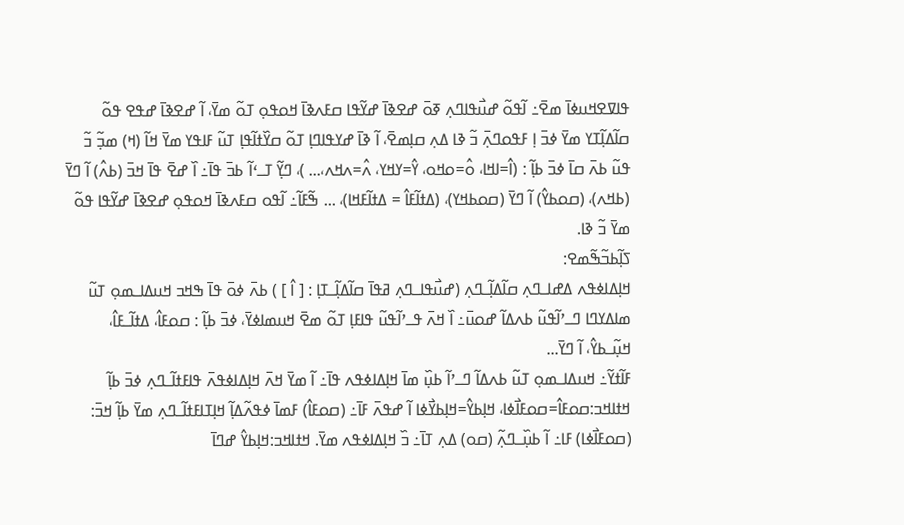ߟߊߜߐߞߎߦߊ߫ ߘߐ߫߸ ߊ߬ߟߋ߬ ߝߎ߯ߟߊߣߍ߲ ߧߋ߫ ߝߐߢߊ߫ ߝߌ߬ߟߊ ߛߓߍߢߊ߫ ߞߋߟߋ߲ ߠߋ߬ ߘߌ߫، ߊ߬ ߝߐߢߊ߫ ߝߟߐ ߟߋ߬ ߛߊ߬ߡߊ߲߬ߠߌ ߘߌ߫ ߦߏ߫ ߊ߲ ߓߟߋߣߍ߲߫ ߏ߬ ߢߊ ߡߍ߲ ߛߊ߲ߘߐ߫، ߊ߬ ߢߊ߫ ߝߌߟߊߣߊ߲ ߠߋ߬ ߛߌ߰ߙߊ߬ߟߊ߲ ߠߎ߬ ߓߊߟߌ ߘߌ߫ ߞߊ߬ (ߞ) ߘߏ߲߬ ߏ߬ ߟߎ߬ ߕߍ߫ ߛߊ߫ ߦߏ߫ ߕߊ߲߬ : (ߊ߮=ߊߞߊ، ߋ߮=ߋߞߋ، ߌ߮=ߌߞߌ، ߍ߮=ߍߞߍ،... )، ߣߌ߲߬ ߠߺߵߊ߬ ߕߏ߫ ߟߊ߫߸ ߊ߰ ߝߐ߫ ߟߊ߫ ߞߏ߫ (ߕߍ߮) ߊ߬ ߣߌ߫ (ߕߞߍ)، (ߛߋߕߌ߮) ߊ߬ ߣߌ߫ (ߛߋߕߞߌ)، (ߡߙߊ߬ߓߊ߮ = ߡߙߊ߬ߓߞߊ)، ... ߒ߬ߓߊ߬߸ ߊ߬ߟߋ ߛߓߍߢߊ߫ ߞߋߟߋ߲ ߝߐߢߊ߫ ߝߌ߬ߟߊ ߟߋ߬ ߘߌ߫ ߏ߬ ߢߊ.
ߖߊ߲߬ߕߏ߬ߒ߬ߘߐ:
ߞߊ߲ߡߊߦߟߍ ߡߝߊߺߣߍ߲ ߛߊ߬ߡߊ߲߬ߺߣߍ߲ (ߝߎ߯ߟߊߺߣߍ߲ ߥߟߊ߫ ߛߊ߬ߡߊ߲߬ߺߠߊ߲ : [ ߊ߮ ] ) ߕߍ߫ ߦߋ߫ ߟߊ߫ ߒߞߏ ߞߎߡߊߺߘߋ߲ ߠߎ߬ ߘߊߡߌߣߊ ߣߺߴߊ߬ߟߎ߬ ߕߍߡߊ߬ ߝߋߎ߫߸ ߊ߰ ߞߍ߫ ߟߺߴߊ߬ߟߎ߬ ߟߊߓߊ߲ ߠߋ߬ ߘߐ߫ ߞߎߘߊߦߌ߫، ߦߏ߫ ߕߊ߲߬ : ߛߋߓߊ߮، ߡߙߊ߬ߺߓߊ߮، ߞߎ߲߬ߺߕߌ߮، ߊ߬ ߣߌ߫...
ߓߊ߬ߙߌ߬߸ ߞߎߡߊߺߘߋ߲ ߠߎ߬ ߕߍߡߊ߬ ߣߺߴߊ߬ ߕߎ߲߰ ߘߊ߫ ߞߊ߲ߡߊߦߟߍ ߟߊ߫߸ ߊ߬ ߘߌ߫ ߞߍ߫ ߞߊ߲ߡߊߦߟߍ߫ ߟߊߓߙߊ߬ߺߣߍ߲ ߦߏ߫ ߕߊ߲߬ ߞߙߊߞߏ:ߛߋߓߊ߮=ߛߋߓߊ߯ߦߊ، ߞߊ߲ߕߌ߮=ߞߊ߲ߕߌ߯ߦߊ ߊ߬ ߝߟߍ߫ ߓߊ߫߸ (ߛߋߓߊ߮) ߓߘߊ߫ ߦߟߍ߬ߡߊ߲߬ ߞߊ߲ߠߊߓߙߊ߬ߺߣߍ߲ ߘߌ߫ ߕߊ߲߬ ߞߏ߫: (ߛߋߓߊ߯ߦߊ) ߓߊ߸ ߊ߬ ߕߎ߲߰ߺߣߍ߲߬ (ߛߋ) ߡߍ߲ ߠߊ߫߸ ߏ߰ ߞߊ߲ߡߊߦߟߍ ߘߌ߫. ߞߙߊߞߏ:ߞߊ߲ߕߌ߮ ߝߣߊ߫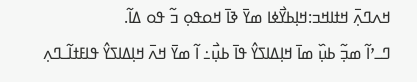ߞߍߣߍ߲߫ ߞߙߊߞߏ:ߞߊ߲ߕߌ߯ߦߊ ߘߌ߫ ߢߊ߫ ߞߋߟߋ߲ ߏ߬ ߟߋ ߡߊ߬.
ߣߺߴߊ߬ ߘߏ߲߬ ߕߎ߲߰ ߘߊ߫ ߞߊ߲ߡߊߖߌ߮ ߟߊ߫ ߕߎ߲߯߸ ߊ߬ ߘߌ߫ ߞߍ߫ ߞߊ߲ߡߊߖߌ߮ ߟߊߓߙߊ߬ߺߣߍ߲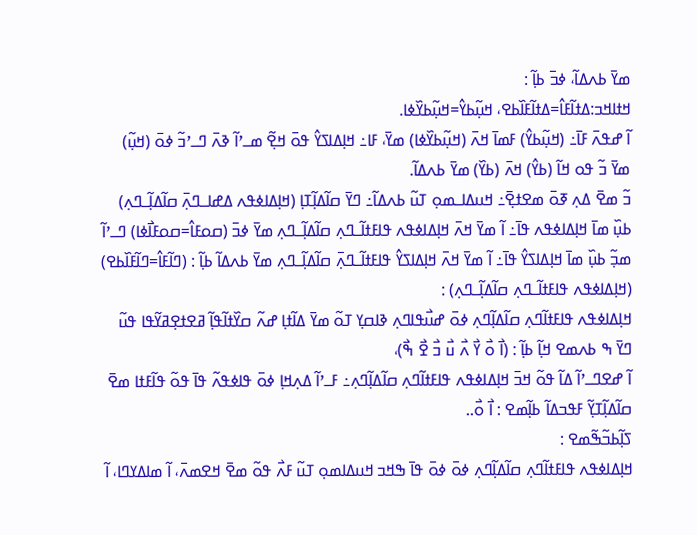ߘߌ߫ ߕߍߡߊ߬، ߦߏ߫ ߕߊ߲߬ :
ߞߙߊߞߏ:ߡߙߊ߬ߓߊ߮=ߡߙߊ߬ߓߊ߰ߕߐ، ߞߎ߲߬ߕߌ߮=ߞߎ߲߬ߕߌ߰ߦߊ.
ߊ߬ ߝߟߍ߫ ߓߊ߫߸ (ߞߎ߲߬ߕߌ߮) ߓߘߊ߫ ߞߍ߫ (ߞߎ߲߬ߕߌ߰ߦߊ) ߘߌ߫، ߓߊ߸ ߞߊ߲ߡߊߖߌ߮ ߟߋ߫ ߞߐ߲߬ ߘߺߴߊ߬ ߢߍ߫ ߣߺߴߏ߬ ߦߋ߫ (ߞߎ߲߬) ߘߌ߫ ߏ߬ ߟߋ ߞߊ߬ (ߕߌ߮) ߞߍ߫ (ߕߌ߰) ߘߌ߫ ߕߍߡߊ߬.
ߏ߬ ߘߐ߫ ߡߍ߲ ߧߋ߫ ߘߐߙߐ߲߫߸ ߞߎߡߊߺߘߋ߲ ߠߎ߬ ߕߍߡߊ߬߸ ߣߌ߫ ߛߊ߬ߡߊ߲߬ߠߊ߲ (ߞߊ߲ߡߊߦߟߍ ߡߝߊߺߣߍ߲߫ ߛߊ߬ߡߊ߲߬ߺߣߍ߲) ߕߎ߲߰ ߘߊ߫ ߞߊ߲ߡߊߦߟߍ ߟߊ߫߸ ߊ߬ ߘߌ߫ ߞߍ߫ ߞߊ߲ߡߊߦߟߍ ߟߊߓߙߊ߬ߺߣߍ߲ ߛߊ߬ߡߊ߲߬ߺߣߍ߲ ߘߌ߫ ߦߏ߫ (ߛߋߓߊ߮=ߛߋߓߊ߯ߦߊ) ߣߺߴߊ߬ ߘߏ߲߬ ߕߎ߲߰ ߘߊ߫ ߞߊ߲ߡߊߖߌ߮ ߟߊ߫߸ ߊ߬ ߘߌ߫ ߞߍ߫ ߞߊ߲ߡߊߖߌ߮ ߟߊߓߙߊ߬ߺߣߍ߲߫ ߛߊ߬ߡߊ߲߬ߺߣߍ߲ ߘߌ߫ ߕߍߡߊ߬ ߕߊ߲߬ : (ߣߊ߬ߓߊ߮=ߣߊ߬ߓߊ߰ߕߐ)
(ߞߊ߲ߡߊߦߟߍ ߟߊߓߙߊ߬ߺߣߍ߲ ߛߊ߬ߡߊ߲߬ߺߣߍ߲) :
ߞߊ߲ߡߊߦߟߍ ߟߊߓߙߊ߬ߣߍ߲ ߛߊ߬ߡߊ߲߬ߣߍ߲ ߦߋ߫ ߝߎ߯ߟߊߣߍ߲ ߢߊߛߌ߲ ߠߋ߬ ߘߌ߫ ߡߊ߬ߙߊ߲ ߝߍ߬ ߛߌ߰ߙߊ߬ߟߊ߲߬ ߥߐߙߐ߲ߥߌ߬ߟߊ ߟߎ߬ ߣߌ߫ ߒ ߕߍߘߐ ߞߊ߲߬ ߕߊ߲߬ : (ߊ߯ ߋ߯ ߌ߯ ߍ߯ ߎ߯ ߏ߯ ߐ߯ ߒ߯)،
ߊ߬ ߝߐߣߺߴߊ߬ ߡߊ߬ ߟߋ߬ ߞߏ߫ ߞߊ߲ߡߊߦߟߍ ߟߊߓߙߊ߬ߣߍ߲ ߛߊ߬ߡߊ߲߬ߣߍ߲߸ ߓߺߴߊ߬ ߡߍ߲ߞߊ߲ ߦߋ߫ ߟߊߦߟߍ߬ ߟߊ߫ ߟߋ߬ ߟߊ߬ߓߙߊ ߘߐ߫ ߛߊ߬ߡߊ߲߬ߠߌ߲߬ ߓߟߏߡߊ߬ ߕߊ߲߬ߘߐ : ߊ߯ ߋ߯..
ߖߊ߲߬ߕߏ߬ߒ߬ߘߐ :
ߞߊ߲ߡߊߦߟߍ ߟߊߓߙߊ߬ߣߍ߲ ߛߊ߬ߡߊ߲߬ߣߍ߲ ߦߋ߫ ߦߋ߫ ߟߊ߫ ߒߞߏ ߞߎߡߊߘߋ߲ ߠߎ߬ ߓߍ߯ ߟߋ߬ ߘߐ߫ ߞߐߘߍ߫، ߊ߬ ߘߊߡߌߣߊ، ߊ߬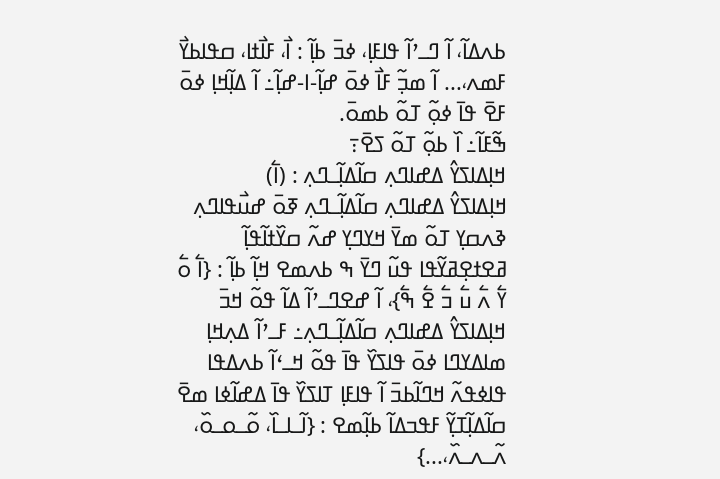ߕߍߡߊ߬، ߊ߬ ߣߺߴߊ߬ ߟߊߓߊ߲، ߦߏ߫ ߕߊ߲߬ : ߊ߯، ߓߊ߯ߙߊ، ߛߟߊߕߌ߯ ߓߘߍ،... ߊ߬ ߘߏ߲߬ ߓߊ߯ ߦߋ߫ ߝߊ߲߬-ߊ-ߝߊ߲߬߸ ߊ߬ ߡߊ߲߬ߞߊ߲ ߦߋ߫ ߓߐ߫ ߟߊ߫ ߦߋ߲߬ ߠߋ߬ ߕߘߋ߫.
ߒ߬ߓߊ߬߸ ߊ߰ ߕߋ߲߬ ߠߋ߬ ߖߐ߫߹
ߞߊ߲ߡߊߖߌ߮ ߡߝߊߣߍ߲ ߛߊ߬ߡߊ߲߬ߺߣߍ߲ : (ߊ߱)
ߞߊ߲ߡߊߖߌ߮ ߡߝߊߣߍ߲ ߛߊ߬ߡߊ߲߬ߺߣߍ߲ ߧߋ߫ ߝߎ߯ߟߊߣߍ߲ ߢߍߛߌ߲ ߠߋ߬ ߘߌ߫ ߞߌߣߌ߲ ߝߍ߬ ߛߌ߰ߙߊ߬ߟߊ߲߬ ߥߐߙߐ߲ߥߌ߬ߟߊ ߟߎ߬ ߣߌ߫ ߒ ߕߍߘߐ ߞߊ߲߬ ߕߊ߲߬ : {ߊ߱ ߋ߱ ߌ߱ ߍ߱ ߎ߱ ߏ߱ ߐ߱ ߒ߱}، ߊ߬ ߝߐߣߺߴߊ߬ ߡߊ߬ ߟߋ߬ ߞߏ߫ ߞߊ߲ߡߊߖߌ߮ ߡߝߊߣߍ߲ ߛߊ߬ߡߊ߲߬ߺߣߍ߲߸ ߓߺߴߊ߬ ߡߍ߲ߞߊ߲ ߘߊߡߌߣߊ ߦߋ߫ ߟߊߖߌ߰ ߟߊ߫ ߟߋ߬ ߞߺߵߊ߬ ߕߍߡߟߊ ߟߊߦߟߍ߬ ߞߣߊ߬ߕߏ߫ ߊ߬ ߟߊߓߊ߲ ߠߊߖߌ߰ ߟߊ߫ ߡߝߊ߬ߦߊ ߘߐ߫ ߛߊ߬ߡߊ߲߬ߠߌ߲߬ ߓߟߏߡߊ߬ ߕߊ߲߬ߘߐ : {ߊ߬ߺߊߺߊ߰، ߋ߬ߺߋߺߋ߰، ߍ߬ߺߍߺߍ߰،...}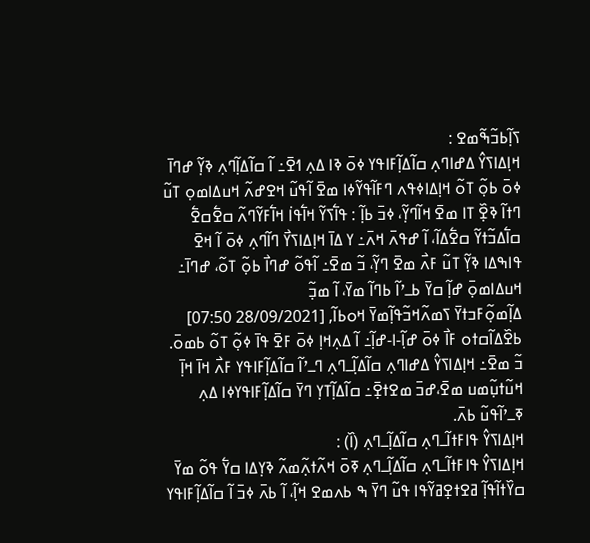ߖߊ߲߬ߕߏ߬ߒ߬ߘߐ :
ߞߊ߲ߡߊߖߌ߮ ߡߝߊߣߍ߲ ߛߊ߬ߡߊ߲߬ߓߊߟߌ ߦߋ߫ ߢߊ ߡߍ߲ ߗߐ߫߸ ߊ߬ ߛߊ߬ߡߊ߲߬ߣߍ߲ ߢߌ߲߬ ߝߣߊ߫ ߦߋ߫ ߕߋ߲߬ ߠߋ߬ ߞߊ߲ߡߊߦߟߍ ߣߓߊ߬ߟߌ߬ߦߊ ߘߐ߫ ߊ߬ߟߎ߬ ߞߐߝߍ߬ ߞߎߡߊߘߋ߲ ߠߎ߬ ߣߙߊ߬ ߢߐ߲߰ ߠߊ ߘߐ߫ ߞߊ߬ߣߌ߲߬، ߦߏ߫ ߕߊ߲߬ : ߟߊ߱ߖߌ߬ ߞߊ߱ߟߊ߭ ߞߊ߱ߓߌ߬ߣߍ߬ ߛߐ߱ߛߐ߱ ߛߊ߱ߡߏ߬ߙߌ߬ ߛߐ߱ߡߊ߬، ߊ߬ ߝߟߍ߫ ߞߍ߫߸ ߌ ߡߊ߫ ߞߊ߲ߡߊߖߌ߯ ߣߊ߬ߣߍ߲ ߦߋ߫ ߊ߬ ߞߐ߫ ߟߊߒߡߊ ߢߌ߲߬ ߠߎ߬ ߓߍ߯ ߘߐ߫ ߣߌ߲߬، ߏ߬ ߘߐ߫߸ ߊ߬ߟߋ߬ ߝߣߊ߯ ߕߋ߲߬ ߠߋ߬، ߝߣߊ߫߸ ߞߎߡߊߘߋ߲߫ ߝߊ߲߬ ߛߌ߫ ߕߺߴߊ߬ ߕߣߊ߬ ߘߌ߫، ߊ߬ ߘߏ߲߬
ߡߊ߲߬ߘߋ߲߬ߓߏߙߌ߫ ߖߘߍ߬ߞߏ߬ߟߊ߲߬ߘߌ߫ ߞߋߕߊ߬, [28/09/2021 07:50] ߕߐ߰ߡߊ߬ߛߙߋ ߓߊ߯ ߦߋ߫ ߝߊ߲߬-ߊ-ߝߊ߲߬߸ ߊ߬ ߡߍ߲ߞߊ߲ ߦߋ߫ ߓߐ߫ ߟߊ߫ ߦߋ߲߬ ߠߋ߬ ߕߘߋ߫.
ߏ߬ ߘߐ߫߸ ߞߊ߲ߡߊߖߌ߮ ߡߝߊߣߍ߲ ߛߊ߬ߡߊ߲߬ߺߣߍ߲ ߣߺߴߊ߬ ߛߊ߬ߡߊ߲߬ߓߊߟߌ ߓߍ߯ ߞߊ߫ ߞߊ߲߫ ߞߎ߬ߙߎ߲߬ߘߎ ߘߐ߫،ߝߏ߫ ߘߐߙߐ߲߫߸ ߛߊ߬ߡߊ߲߬ߠߌ߲ ߣߌ߫ ߛߊ߬ߡߊ߲߬ߓߊߟߌߦߊ ߡߍ߲ ߧߺߴߊ߬ߟߎ߬ ߕߍ߫.
ߞߊ߲ߡߊߖߌ߮ ߟߊߓߙߊ߬ߺߣߍ߲ ߛߊ߬ߡߊ߲߬ߺߣߍ߲ (ߊ߰) :
ߞߊ߲ߡߊߖߌ߮ ߟߊߓߙߊ߬ߺߣߍ߲ ߛߊ߬ߡߊ߲߬ߺߣߍ߲ ߧߋ߫ ߞߍ߬ߙߍ߲߬ߘߍ߬ ߢߌ߲ߡߊ ߛߌ߱ ߟߋ߬ ߘߌ߫ ߛߌ߰ߙߊ߬ߟߊ߲߬ ߥߐߙߐ߲ߥߌ߬ߟߊ ߟߎ߬ ߣߌ߫ ߒ ߕߍߘߐ ߞߊ߲߬، ߊ߬ ߕߍ߫ ߦߏ߫ ߊ߬ ߛߊ߬ߡߊ߲߬ߓߊߟߌ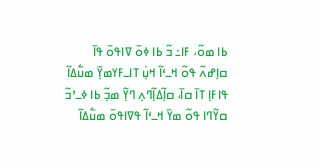ߕߊ ߘߋ߬، ߓߊ߸ ߏ߬ ߕߊ ߦߋ߫ ߜߊߟߋ߫ ߟߊ߫ ߛߊ߲ߝߍ߬ ߟߋ߬ ߞߺߵߊ߬ ߞߎ߲߭ ߠߊߺߓߌߘߌ߲߫ ߘߎ߱ߡߊ߬ ߟߊߓߊ߲ ߠߊ߫ ߛߊ߫، ߛߊ߲߬ߡߊ߲߬ߣߍ߲ ߣߌ߲߬ ߘߏ߲߬ ߕߊ ߦߺߴߏ߬ ߛߌ߬ߣߊ ߟߋ߬ ߘߌ߫ ߞߺߵߊ߬ ߟߜߊߟߋ߫ ߘߎ߱ߡߊ߬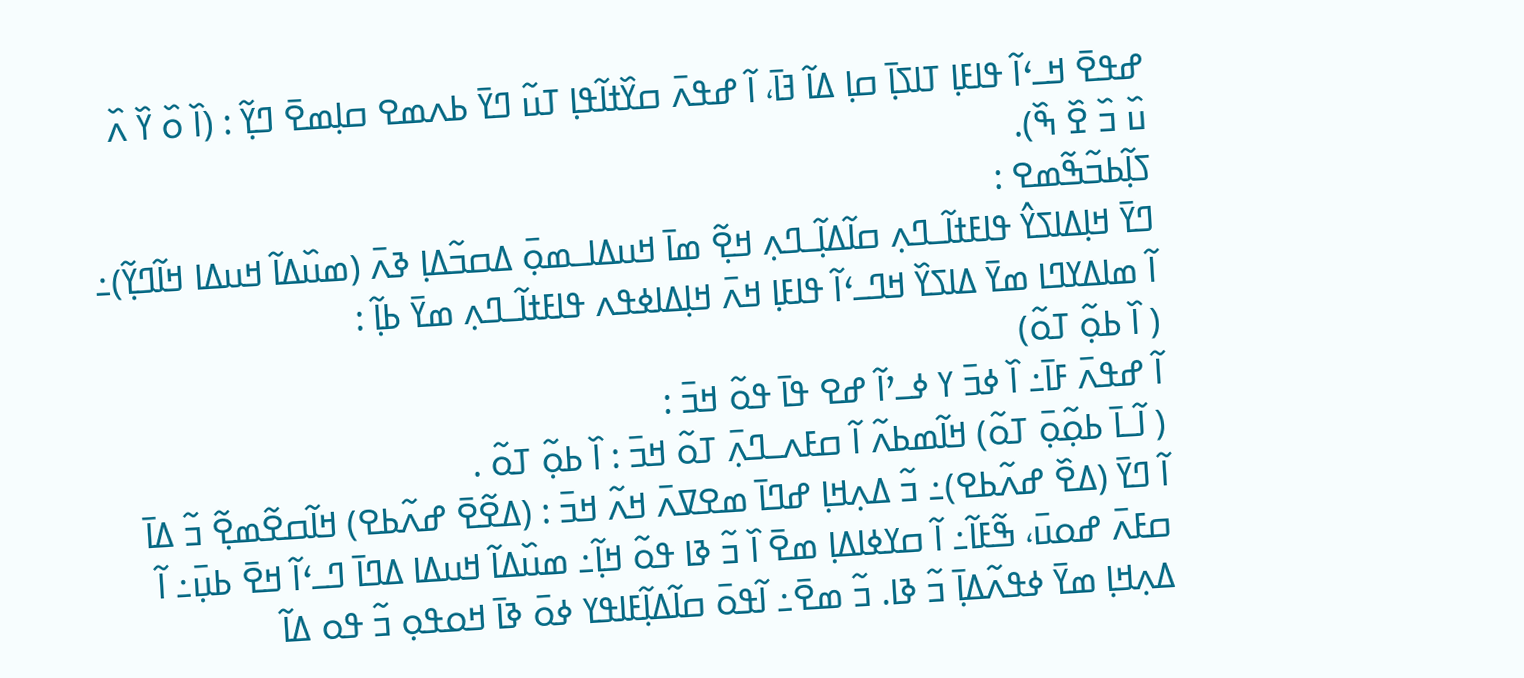ߝߟߐ߫ ߞߺߵߊ߬ ߟߊߓߊ߲ ߠߊߖߊ߲߫ ߛߊ߲ ߡߊ߬ ߔߊ߫، ߊ߬ ߝߟߍ߫ ߛߌ߰ߙߊ߬ߟߊ߲ ߠߎ߬ ߣߌ߫ ߕߍߘߐ ߛߊ߲ߘߐ߫ ߣߌ߲߬ : (ߊ߰ ߋ߰ ߌ߰ ߍ߰ ߎ߰ ߏ߰ ߐ߰ ߒ߰).
ߖߊ߲߬ߕߏ߬ߒ߬ߘߐ :
ߣߌ߫ ߞߊ߲ߡߊߖߌ߮ ߟߊߓߙߊ߬ߺߣߍ߲ ߛߊ߬ߡߊ߲߬ߺߣߍ߲ ߞߐ߲߬ ߘߊ߫ ߞߎߡߊߺߘߋ߲߫ ߡߛߏ߬ߡߊ߲ ߢߍ߫ (ߘߎ߰ߡߊ߬ ߞߎߡߊ ߞߊ߬ߣߌ߲߬)߸ ߊ߬ ߘߊߡߌߣߊ ߘߌ߫ ߡߊߖߌ߰ ߞߣߺߵߊ߬ ߟߊߓߊ߲ ߞߍ߫ ߞߊ߲ߡߊߦߟߍ ߟߊߓߙߊ߬ߺߣߍ߲ ߘߌ߫ ߕߊ߲߬ :
( ߊ߰ ߕߋ߲߬ ߠߋ߬)
ߊ߬ ߝߟߍ߫ ߓߊ߫߸ ߊ߰ ߦߏ߫ ߌ ߦߺߴߊ߬ ߝߐ ߟߊ߫ ߟߋ߬ ߞߏ߫ :
( ߊ߬ߺߊ߫ ߕߋ߲߬ߋ߲߫ ߠߋ߬) ߞߊ߬ߘߕߍ߬ ߊ߬ ߛߓߍߺߣߍ߲߫ ߠߋ߬ ߞߏ߫ : ߊ߰ ߕߋ߲߬ ߠߋ߬ .
ߊ߬ ߣߌ߫ (ߡߐ߰ ߝߍ߬ߕߐ)߸ ߏ߬ ߡߍ߲ߞߊ߲ ߝߣߊ߫ ߘߐߜߍ߫ ߞߍ߬ ߞߏ߫ : (ߡߐ߬ߐ߫ ߝߍ߬ߕߐ) ߞߊ߬ߛߐ߬ߘߐ߲߬ ߏ߬ ߡߊ߫ ߛߓߍ߫ ߝߋߎ߫، ߒ߬ߓߊ߬߸ ߊ߬ ߛߌߦߊߡߊ߲ ߘߐ߫ ߊ߰ ߏ߬ ߢߊ ߟߋ߬ ߞߊ߲߬߸ ߘߎ߰ߡߊ߬ ߞߎߡߊ ߡߣߊ߫ ߣߺߵߊ߬ ߞߐ߫ ߕߎ߲߫߸ ߊ߬ ߡߍ߲ߞߊ߲ ߘߌ߫ ߦߟߍ߬ߡߊ߲߫ ߏ߬ ߢߊ. ߏ߬ ߘߐ߫߸ ߊ߬ߟߋ߫ ߛߊ߬ߡߊ߲߬ߓߊߟߌ ߦߋ߫ ߢߊ߫ ߞߋߟߋ߲ ߏ߬ ߟߋ ߡߊ߬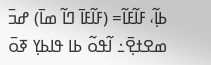ߕߊ߲߬، ߓߊ߬ߓߊ߬= (ߓߊ߬ߓߊ߫ ߣߊ߬ ߘߊ߫) ߝߏ߫ ߘߐߙߐ߲߫߸ ߊ߬ߟߋ߬ ߕߊ ߟߊߕߌ߲ ߧߋ߫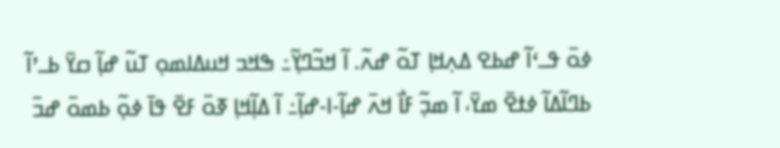ߦߋ߫ ߟߺߵߊ߬ ߝߕߐ ߡߍ߲ߞߊ߲ ߠߋ߬ ߝߍ߬. ߊ߬ ߞߏ߬ߣߌ߲߬߸ ߒߞߏ ߞߎߡߊߘߋ߲ ߠߎ߬ ߝߊ߲߬ ߛߌ߫ ߕߺߴߊ߬ ߕߣߊ߬ߡߊ߬ ߦߙߐ߫ ߘߌ߫، ߊ߬ ߘߏ߲߬ ߓߊ߯ ߞߍ߫ ߝߊ߲߬-ߊ-ߝߊ߲߬߸ ߊ߬ ߡߊ߲߬ߞߊ߲ ߧߋ߫ ߓߐ߫ ߟߊ߫ ߦߋ߲߬ ߕߘߋ߫ ߝߏ߫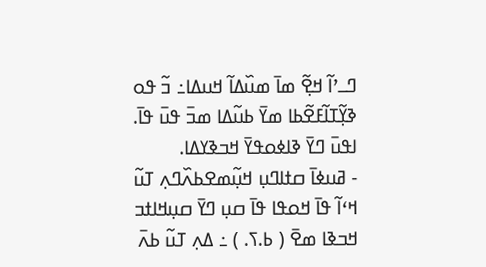ߣߺߴߊ߬ ߞߐ߲߬ ߘߊ߫ ߘߎ߰ߡߊ߬ ߞߎߡߊ߸ ߏ߬ ߟߋ ߢߌ߲߬ߠߊ߬ߓߐ߬ߕߊ ߘߌ߫ ߕߎ߬ߡߊ ߘߏ߫ ߟߎ߫ ߟߊ߫.
ߊߟߎ߫ ߣߌ߫ ߢߊߦߋߟߌ߫ ߞߏߢߌߡߊ.
- ߥߎߦߊ߫ ߛߙߊߣߎ߲ ߞߎ߲߬ߘߐߕߍ߰ߣߍ߲ ߠߎ߬ ߞߵߊ߬ ߟߊ߫ ߞߋߟߊ ߟߊ߫ ߛߎ߲ ߣߌ߫ ߛߎ߲ߞߊߙߏ ߞߏߢߊ ߘߐ߫ ( ߕ.ߖ. ) ߸ ߡߍ߲ ߠߎ߬ ߕߍ߫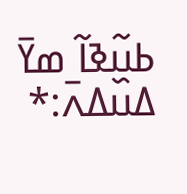ߕߎ߬ߢߊ߬ ߘߌ߫ ߡߎ߰ߡߍ߫:*